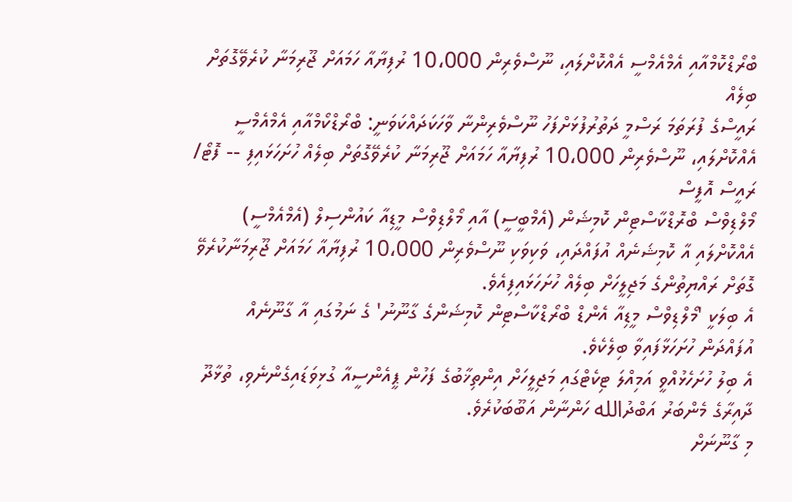ބްރޯޑްކޮމްއާއި އެމްއެމްސީ އެއްކޮށްލައި، ނޫސްވެރިން 10،000 ރުފިޔާއާ ހަމައަށް ޖޫރިމަނާ ކުރެވޭގޮތަށް ބިލެއް
ރައީސްގެ ފުރަތަމަ ރަސްމީ ދަތުރުފުޅަށްފަހު ނޫސްވެރިންނާ ވާހަކަދައްކަވަނީ: ބްރޯޑްކޯމްއާއި އެމްއެމްސީ އެއްކޮށްލައި، ނޫސްވެރިން 10،000 ރުފިޔާއާ ހަމައަށް ޖޫރިމަނާ ކުރެވޭގޮތަށް ބިލެއް ހުށަހަޅައިފި -- ފޮޓޯ/ ރައީސް އޮފީސް
މޯލްޑިވްސް ބްރޮޑްކާސްޓިން ކޮމިޝަން (އެމްބީސީ) އާއި މޯލްޑިވްސް މީޑިއާ ކައުންސިލް (އެމްއެމްސީ) އެއްކޮށްލައި އާ ކޮމިޝަނެއް އުފައްދައި، ވަކިވަކި ނޫސްވެރިން 10،000 ރުފިޔާއާ ހަމައަށް ޖޫރިމަނާކުރެވޭ ގޮތަށް ރައްޔިތުންގެ މަޖިލީހަށް ބިލެއް ހުށަހަޅައިފިއެވެ.
އެ ބިލަކީ 'މޯލްޑިވްސް މީޑިއާ އެންޑް ބްރޯޑްކާސްޓިން ކޮމިޝަންގެ ގާނޫނު' ގެ ނަމުގައި އާ ގާނޫނެއް އުފައްދަން ހުށަހަޅާފައިވާ ބިލެކެވެ.
އެ ބިލު ހުށަހެޅުއްވީ އަމިއްލަ ޓިކެޓްގައި މަޖިލީހަށް އިންތިޚާބުގެ ފަހުން ޕީއެންސީއާ ގުޅިވަޑައިގެންނެވި، ތުޅާދޫ ދާއިރާގެ މެންބަރު އަބްދުالله ހަންނާން އަބޫބަކުރެވެ.
މި ގާނޫނަށް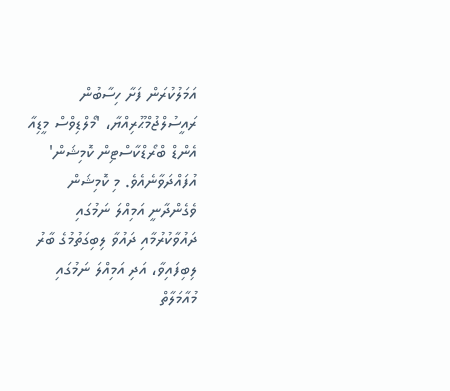އަމަލުކުރަން ފަށާ ހިސާބުން ރައީސުލްޖުމްޙޫރިއްޔާ، 'މޯލްޑިވްސް މީޑިއާ އެންޑް ބްރޯޑްކާސްޓިން ކޮމިޝަން' އުފައްދަވާނެއެވެ. މި ކޮމިޝަން ވެގެންދާނީ އަމިއްލަ ނަމުގައި ދައުވާކުރުމާއި ދައުވާ ލިބިގަތުމުގެ ބާރު ލިބިފައިވާ، އަދި އަމިއްލަ ނަމުގައި މުއާމަލާތް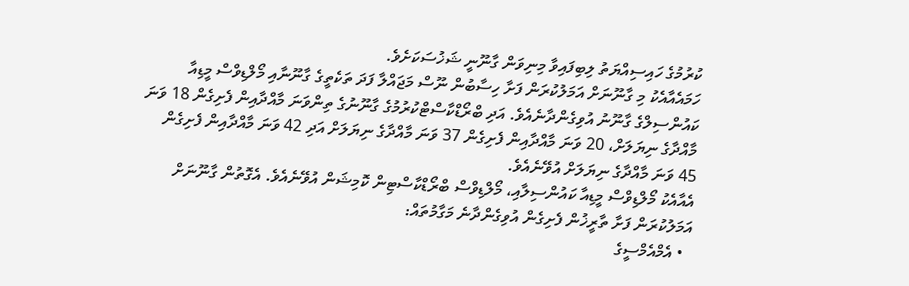ކުރުމުގެ ހައިސިއްޔަތު ލިބިފައިވާ މިނިވަން ގާނޫނީ ޝަޚުސަކަށެވެ.
ހަމައެއާއެކު މި ގާނޫނަށް އަމަލުކުރަން ފަށާ ހިސާބުން ނޫސް މަޖައްލާ ފަދަ ތަކެތީގެ ގާނޫނާއި މޯލްޑިވްސް މީޑިއާ ކައުންސިލްގެ ގާނޫނު އުވިގެންދާނެއެވެ. އަދި ބްރޯޑްކާސްޓްކުރުމުގެ ގާނޫނުގެ ތިންވަނަ މާއްދާއިން ފެށިގެން 18 ވަނަ މާއްދާގެ ނިޔަލަށް، 20 ވަނަ މާއްދާއިން ފެށިގެން 37 ވަނަ މާއްދާގެ ނިޔަލަށް އަދި 42 ވަނަ މާއްދާއިން ފެށިގެން 45 ވަނަ މާއްދާގެ ނިޔަލަށް އުވޭނެއެވެ.
އެއާއެކު މޯލްޑިވްސް މީޑިއާ ކައުންސިލާއި، މޯލްޑިވްސް ބްރޯޑްކާސްޓިން ކޮމިޝަން އުވޭނެއެވެ. އެގޮތުން ގާނޫނަށް އަމަލުކުރަން ފަށާ ތާރީޚުން ފެށިގެން އުވިގެންދާނެ މަގާމުތައް:
  • އެމްއެމްސީގެ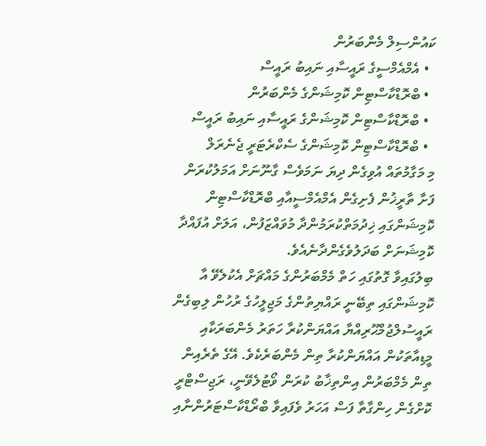ކައުންސިލް މެންބަރުން
  • އެމްއެމްސީގެ ރައީސާއި ނައިބު ރައީސް
  • ބްރޮޑްކާސްޓިން ކޮމިޝަންގެ މެންބަރުން
  • ބްރޮޑްކާސްޓިން ކޮމިޝަންގެ ރައީސާއި ނައިބު ރައީސް
  • ބްރޮޑްކާސްޓިން ކޮމިޝަންގެ ސެކްރެޓަރީ ޖެނެރަލް
މި މަގާމުތައް އުވިގެން ދިޔަ ނަމަވެސް ގާނޫނަށް އަމަލުކުރަން ފަށާ ތާރީޚުން ފެށިގެން އެމްއެމްސީއާއި ބްރޮޑްކާސްޓިން ކޮމިޝަންގައި ޚިދުމަތްކުރަމުންދާ މުވައްޒަފުން، އަލަށް އުފައްދާ ކޮމިޝަނަށް ބަދަލުވެގެންދާނެއެވެ.
ބިލުގައިވާ ގޮތުގައި ހަތް މެމްބަރުންގެ މައްޗަށް އެކުލެވޭ އާ ކޮމިޝަންގައި ތިބޭނީ ރައްޔިތުންގެ މަޖިލީހުގެ ރުހުން ލިބިގެން ރައީސުލްޖުމްޙޫރިއްޔާ އައްޔަންކުރާ ހަތަރު މެންބަރަކާއި މީޑިއާތަކުން އައްޔަންކުރާ ތިން މެންބަރެކެވެ. އޭގެ ތެރެއިން ތިން މެމްބަރުން އިންތިޚާބު ކުރަން ވޯޓުލެވޭނީ، ރަޖިސްޓްރީ ކޮށްގެން ހިންގާތާ ފަސް އަހަރު ވެފައިވާ ބްރޯޑްކާސްޓަރުންނާއި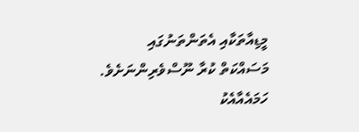މީޑިއާތަކާއި އެތަންތަނުގައި މަސައްކަތް ކުރާ ނޫސްވެރިންނަށެވެ.
ހަމައެއާއެކު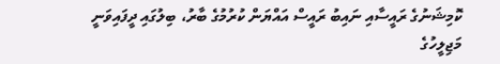ކޮމިޝަނުގެ ރައީސާއި ނައިބު ރައީސް އައްޔަން ކުރުމުގެ ބާރު، ބިލުގައި ދީފައިވަނީ މަޖިލީހުގެ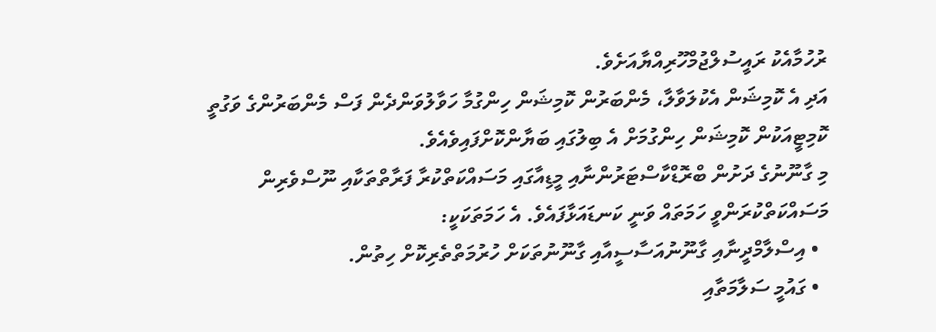ރުހުމާއެކު ރައީސުލްޖުމްހޫރިއްޔާއަށެވެ.
އަދި އެ ކޮމިޝަން އެކުލަވާލާ، މެންބަރުން ކޮމިޝަން ހިންގުމާ ހަވާލުވަންދެން ފަސް މެންބަރުންގެ ވަގުތީ ކޮމިޓީއަކުން ކޮމިޝަން ހިންގުމަށް އެ ބިލުގައި ބަޔާންކޮށްފައިވެއެވެ.
މި ގާނޫނުގެ ދަށުން ބްރޮޑްކާސްޓަރުންނާއި މީޑިއާގައި މަސައްކަތްކުރާ ފަރާތްތަކާއި ނޫސްވެރިން މަސައްކަތްކުރަންވީ ހަމަތައް ވަނީ ކަނޑައަޅާފައެވެ. އެ ހަމަތަކަކީ:
  • އިސްލާމްދީނާއި ގާނޫނުއަސާސީއާއި ގާނޫނުތަކަށް ހުރުމަތްތެރިކޮށް ހިތުން.
  • ގައުމީ ސަލާމަތާއި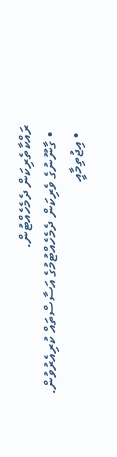ރައްކާތެރިކަން ދެމެހެއްޓުން.
  • ގާނޫނުގެ ވެރިކަން ދެމެހެއްޓުމުގެ އަސާސްތައް ކުރިއެރުވުން.
  • އިޖުތިމާއީ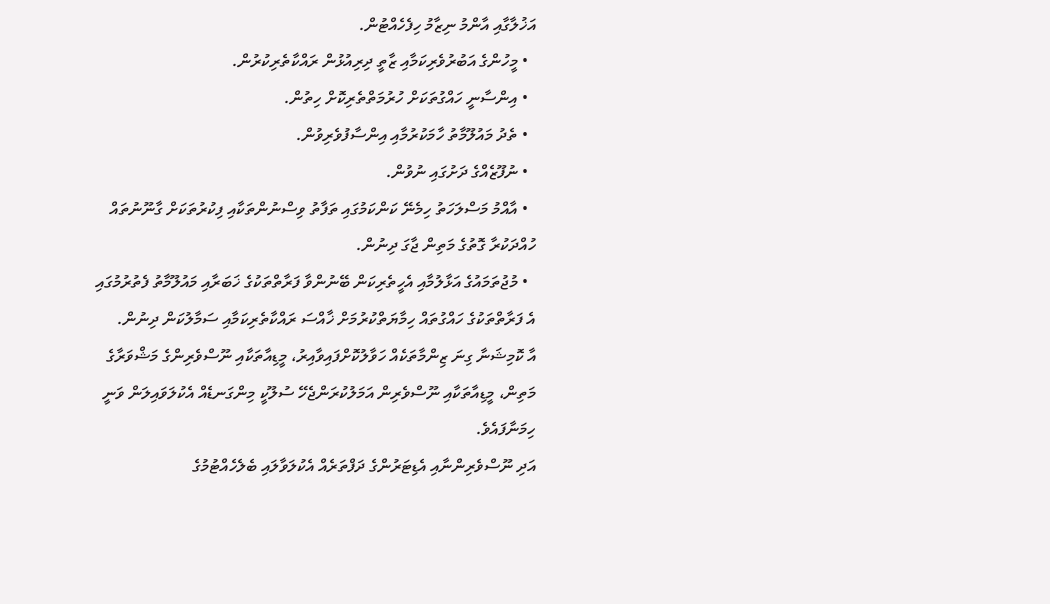އަޚުލާގާއި އާންމު ނިޒާމު ހިފެހެއްޓުން.
  • މީހުންގެ އަބުރުވެރިކަމާއި ޒާތީ ދިރިއުޅުން ރައްކާތެރިކުރުން.
  • އިންސާނީ ހައްގުތަކަށް ހުރުމަތްތެރިކޮށް ހިތުން.
  • ތެދު މައުލޫމާތު ހާމަކުރުމާއި އިންސާފުވެރިވުން.
  • ނުފޫޒެއްގެ ދަށުގައި ނުވުން.
  • އާއްމު މަސްލަހަތު ހިމެނޭ ކަންކަމުގައި ތަފާތު ވިސްނުންތަކާއި ފިކުރުތަކަށް ގާނޫނުތައް ހުއްދަކުރާ ގޮތުގެ މަތިން ޖާގަ ދިނުން.
  • މުޖުތަމައުގެ އަޅާލުމާއި އެހީތެރިކަން ބޭނުންވާ ފަރާތްތަކުގެ ޚަބަރާއި މައުލޫމާތު ފެތުރުމުގައި އެ ފަރާތްތަކުގެ ހައްގުތައް ހިމާޔަތްކުރުމަށް ޚާއްސަ ރައްކާތެރިކަމާއި ސަމާލުކަން ދިނުން.
އާ ކޮމިޝަނާ ގިނަ ޒިންމާތަކެއް ހަވާލުކޮށްފައިވާއިރު، މީޑިއާތަކާއި ނޫސްވެރިންގެ މަޝްވަރާގެ މަތިން، މީޑިއާތަކާއި ނޫސްވެރިން އަމަލުކުރަންޖެހޭ ސުލޫކީ މިންގަނޑެއް އެކުލަވައިލަން ވަނީ ހިމަނާފައެވެ.
އަދި ނޫސްވެރިންނާއި އެޑިޓަރުންގެ ދަފްތަރެއް އެކުލަވާލައި ބެލެހެއްޓުމުގެ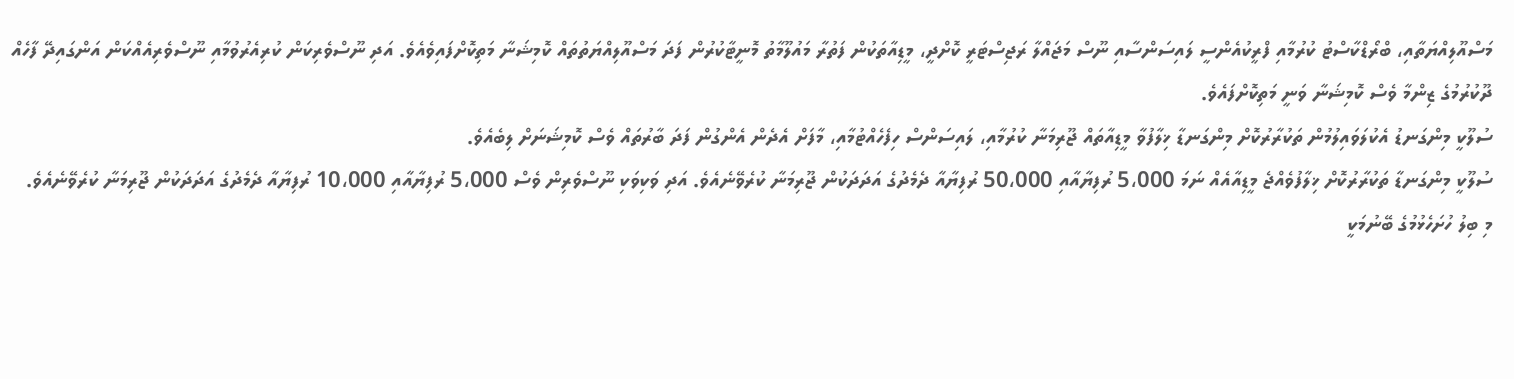މަސްއޫލިއްޔަތާއި، ބްރޯޑްކާސްޓު ކުރުމާއި ފްރީކުއެންސީ ލައިސަންސާއި ނޫސް މަޖައްލާ ރަޖިސްޓަރީ ކޮށްދީ، މީޑިއާތަކުން ފަތުރާ މައުލޫމާތު މޮނީޓާކުރުން ފަދަ މަސްއޫލިއްޔަތުތައް ކޮމިޝަނާ މަތިކޮށްފައިވެއެވެ. އަދި ނޫސްވެރިކަން ކުރިއެރުވުމާއި ނޫސްވެރިއެއްކަން އަންގައިދޭ ފާހެއް ދޫކުރުމުގެ ޒިންމާ ވެސް ކޮމިޝަނާ ވަނީ މަތިކޮށްފައެވެ.
ސުލޫކީ މިންގަނޑު އެކުލަވައިލުމުން ތަކުރާރުކޮށް މިންގަނޑާ ޚިލާފުވާ މީޑިއާތައް ޖޫރިމަނާ ކުރުމާއި، ލައިސަންސް ހިފެހެއްޓުމާއި، މާފަށް އެދެން އެންގުން ފަދަ ބާރުތައް ވެސް ކޮމިޝަނަށް ލިބެއެވެ.
ސުލޫކީ މިންގަނޑާ ތަކުރާރުކޮށް ޚިލާފުވެއްޖެ މީޑިއާއެއް ނަމަ 5،000 ރުފިޔާއާއި 50،000 ރުފިޔާއާ ދެމެދުގެ އަދަދަކުން ޖޫރިމަނާ ކުރެވޭނެއެވެ. އަދި ވަކިވަކި ނޫސްވެރިން ވެސް 5،000 ރުފިޔާއާއި 10،000 ރުފިޔާއާ ދެމެދުގެ އަދަދަކުން ޖޫރިމަނާ ކުރެވޭނެއެވެ.
މި ބިލު ހުށަހެޅުމުގެ ބޭނުމަކީ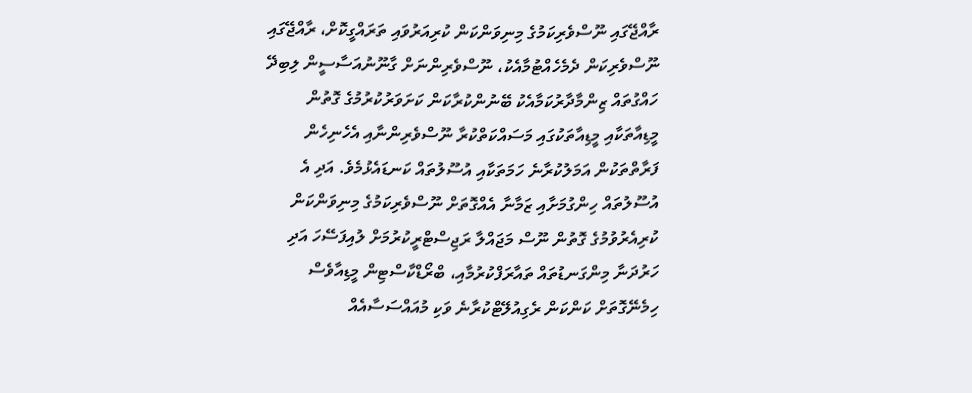ރާއްޖޭގައި ނޫސްވެރިކަމުގެ މިނިވަންކަން ކުރިއަރުވައި ތަރައްގީކޮށް، ރާއްޖޭގައި ނޫސްވެރިކަން ދެމެހެއްޓުމާއެކު، ނޫސްވެރިންނަށް ގާނޫނުއަސާސީން ލިބިދޭ ހައްގުތައް ޒިންމާދާރުކަމާއެކު ބޭނުންކުރާކަން ކަށަވަރުކުރުމުގެ ގޮތުން މީޑިއާތަކާއި މީޑިއާތަކުގައި މަސައްކަތްކުރާ ނޫސްވެރިންނާއި އެހެނިހެން ފަރާތްތަކުން އަމަލުކުރާނެ ހަމަތަކާއި އުސޫލުތައް ކަނޑައެޅުމެވެ. އަދި އެ އުސޫލުތައް ހިންގުމަށާއި ޒަމާނާ އެއްގޮތަށް ނޫސްވެރިކަމުގެ މިނިވަންކަން ކުރިއެރުވުމުގެ ގޮތުން ނޫސް މަޖައްލާ ރަޖިސްޓްރީކުރުމަށް ލުއިފަސޭހަ އަދި ހަރުދަނާ މިންގަނޑުތައް ތައާރަފްކުރުމާއި، ބްރޯޑްކާސްޓިން މީޑިއާވެސް ހިމެނޭގޮތަށް ކަންކަން ރެގިއުލޭޓްކުރާނެ ވަކި މުއައްސަސާއެއް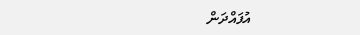އުފައްދަން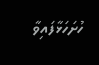ހުށަހަޅާފައިވާ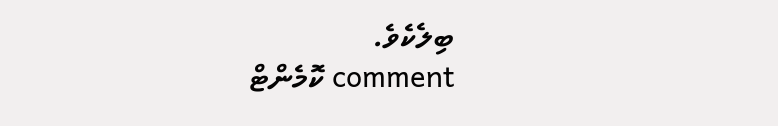ބިލެކެވެ.
comment ކޮމެންޓް